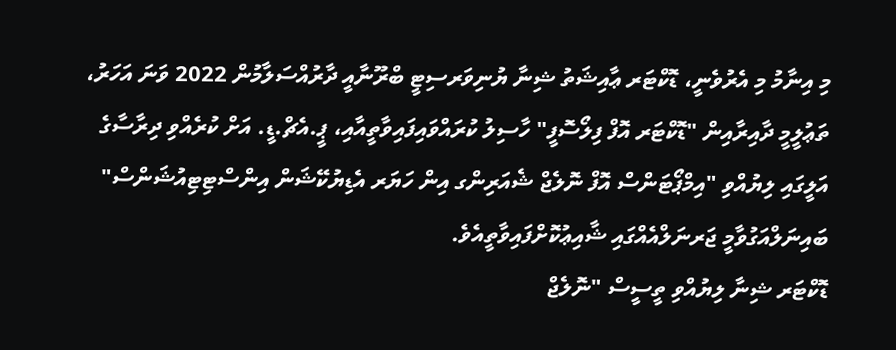މި އިނާމު މި އެރުވެނީ، ޑޮކްޓަރ ޢާއިޝަތު ޝިނާ ޔުނިވަރސިޓީ ބްރޫނާއީ ދާރުއްސަލާމުން 2022 ވަނަ އަހަރު، ތަޢުލީމީ ދާއިރާއިން "ޑޮކްޓަރ އޮފް ފިލޯސޮފީ" ހާސިލު ކުރައްވައިފައިވާތީއާއި، ޕީ.އެޗް.ޑީ. އަށް ކުރެއްވި ދިރާސާގެ އަލީގައި ލިޔުއްވި "އިމްޕޯޓަންސް އޮފް ނޮލެޖް ޝެއަރިންގ އިން ހަޔަރ އެޑިޔުކޭޝަން އިންސްޓިޓިއުޝަންސް" ބައިނަލްއަގުވާމީ ޖަރނަލްއެއްގައި ޝާއިޢުކޮށްފައިވާތީއެވެ.
ޑޮކްޓަރ ޝިނާ ލިޔުއްވި ތީސީސް "ނޮލެޖް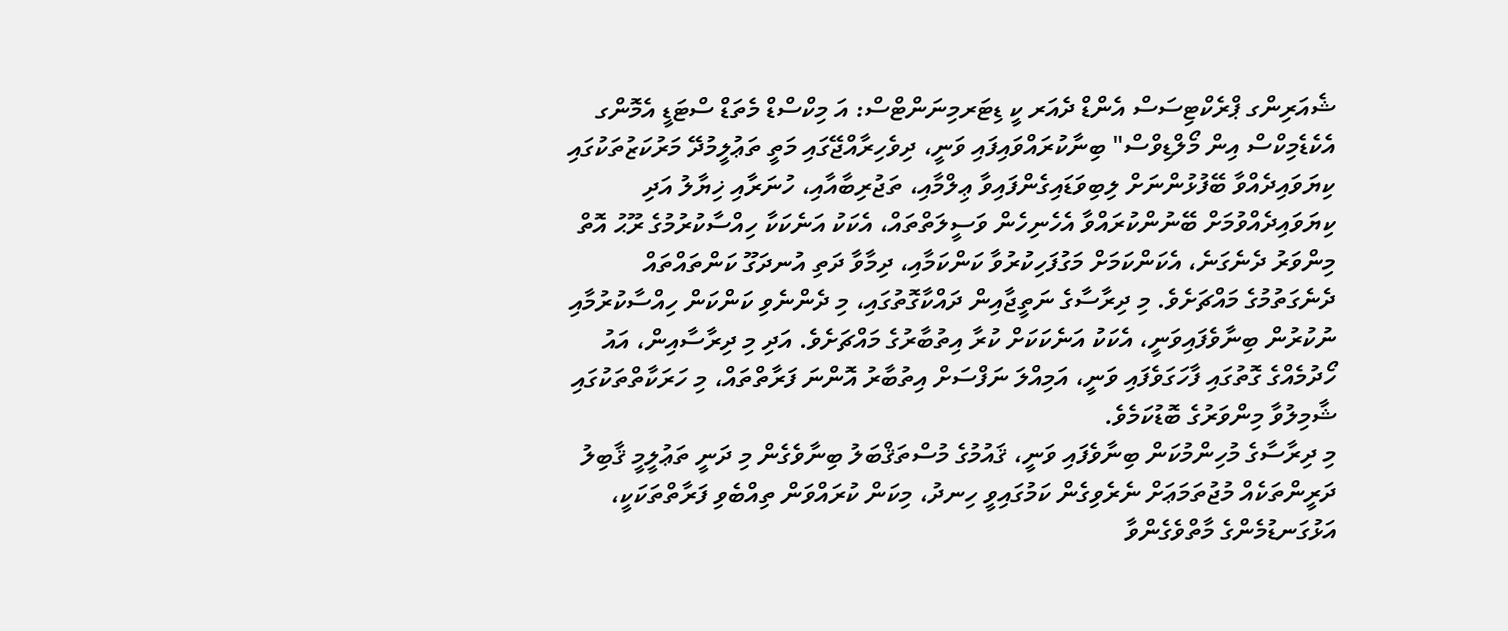ޝެއަރިންގ ޕްރެކްޓިސަސް އެންޑް ދެއަރ ކީ ޑިޓަރމިނަންޓްސް: އަ މިކްސްޑް މެތަޑް ސްޓަޑީ އެމޮންގ އެކެޑެމިކްސް އިން މޯލްޑިވްސް" ބިނާކުރައްވައިފައި ވަނީ، ދިވެހިރާއްޖޭގައި މަތީ ތަޢުލީމުދޭ މަރުކަޒުތަކުގައި ކިޔަވައިދެއްވާ ބޭފުޅުންނަށް ލިބިވަޑައިގެންފައިވާ ޢިލްމާއި، ތަޖުރިބާއާއި، ހުނަރާއި ޚިޔާލު އަދި ކިޔަވައިދެއްވުމަށް ބޭނުންކުރައްވާ އެހެނިހެން ވަސީލަތްތައް، އެކަކު އަނެކަކާ ހިއްސާކުރުމުގެ ރޫޙު އޮތް މިންވަރު ދެނެގަނެ، އެކަންކަމަށް މަގުފަހިކުރުވާ ކަންކަމާއި، ދިމާވާ ދަތި އުނދަގޫ ކަންތައްތައް ދެނެގަތުމުގެ މައްޗަށެވެ. މި ދިރާސާގެ ނަތީޖާއިން ދައްކާގޮތުގައި، މި ދެންނެވި ކަންކަން ހިއްސާކުރުމާއި ނުކުރުން ބިނާވެފައިވަނީ، އެކަކު އަނެކަކަށް ކުރާ އިތުބާރުގެ މައްޗަށެވެ. އަދި މި ދިރާސާއިން، އައު ހޯދުމެއްގެ ގޮތުގައި ފާހަގަވެފައި ވަނީ، އަމިއްލަ ނަފްސަށް އިތުބާރު އޮންނަ ފަރާތްތައް، މި ހަރަކާތްތަކުގައި ޝާމިލުވާ މިންވަރުގެ ބޮޑުކަމެވެ.
މި ދިރާސާގެ މުހިންމުކަން ބިނާވެފައި ވަނީ، ޤައުމުގެ މުސްތަޤްބަލު ބިނާވެގެން މި ދަނީ ތަޢުލީމީ ޤާބިލު ދަރީންތަކެއް މުޖުތަމަޢަށް ނެރެވިގެން ކަމުގައިވީ ހިނދު، މިކަން ކުރައްވަން ތިއްބެވި ފަރާތްތަކަކީ، އަޅުގަނޑުމެންގެ މާތްވެގެންވާ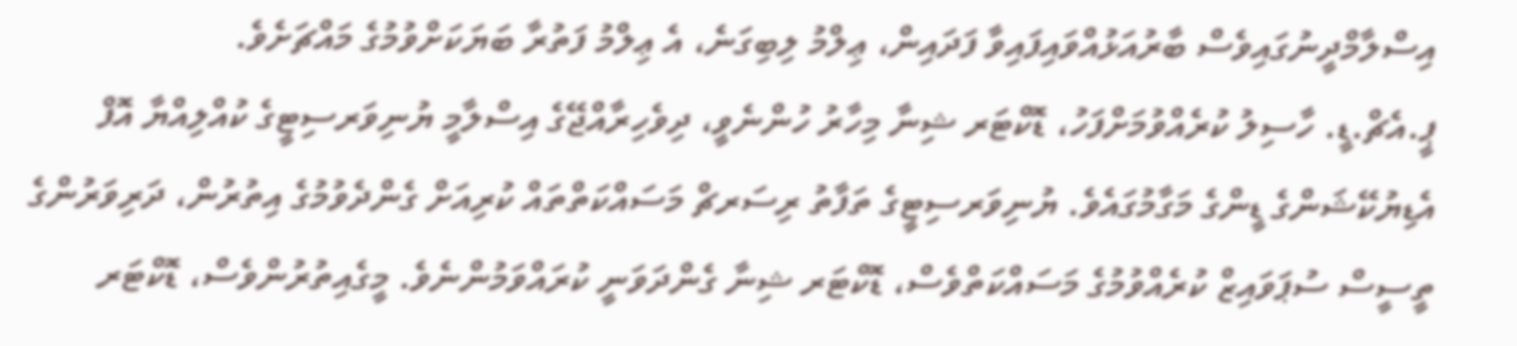އިސްލާމްދީނުގައިވެސް ބާރުއަޅުއްވައިފައިވާ ފަދައިން، ޢިލްމު ލިބިގަނެ، އެ ޢިލްމު ފަތުރާ ބަޔަކަށްވުމުގެ މައްޗަށެވެ.
ޕީ.އެޗް.ޑީ. ހާސިލު ކުރެއްވުމަށްފަހު، ޑޮކްޓަރ ޝިނާ މިހާރު ހުންނެވީ، ދިވެހިރާއްޖޭގެ އިސްލާމީ ޔުނިވަރސިޓީގެ ކުއްލިއްޔާ އޮފް އެޑިޔުކޭޝަންގެ ޑީންގެ މަގާމުގައެވެ. ޔުނިވަރސިޓީގެ ތަފާތު ރިސަރޗް މަސައްކަތްތައް ކުރިއަށް ގެންދެވުމުގެ އިތުރުން، ދަރިވަރުންގެ ތީސީސް ސުޕަވައިޒް ކުރެއްވުމުގެ މަސައްކަތްވެސް، ޑޮކްޓަރ ޝިނާ ގެންދަވަނީ ކުރައްވަމުންނެވެ. މީގެއިތުރުންވެސް، ޑޮކްޓަރ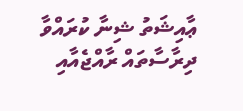ޢާއިޝަތު ޝިނާ ކުރައްވާ ދިރާސާތައް ރާއްޖެއާއި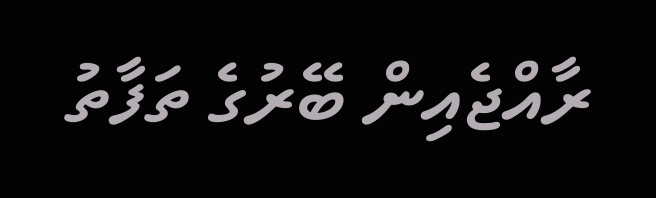ރާއްޖެއިން ބޭރުގެ ތަފާތު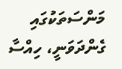މަންސަތަކުގައި ގެންދަވަނީ، ހިއްސާ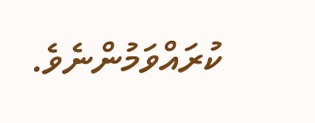ކުރައްވަމުންނެވެ.